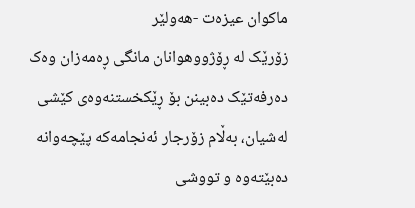ماكوان عیزەت -هەولێر
زۆرێک لە ڕۆژووهوانان مانگی ڕەمەزان وەک دەرفەتێک دەبینن بۆ ڕێکخستنەوەی کێشی لەشیان، بەڵام زۆرجار ئەنجامەکە پێچەوانە دەبێتەوە و تووشی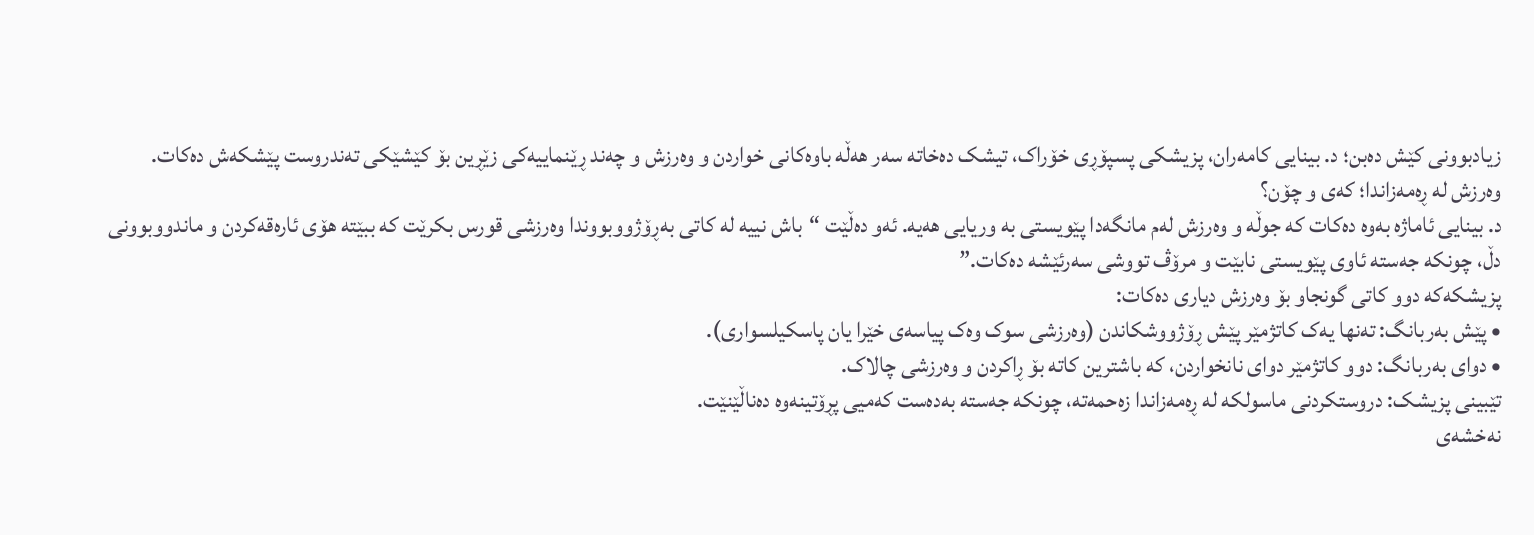زیادبوونی کێش دەبن؛ د. بینایی کامەران، پزیشکی پسپۆڕی خۆراک، تیشک دەخاتە سەر هەڵە باوەکانی خواردن و وەرزش و چەند ڕێنماییەکی زێڕین بۆ کێشێکی تەندروست پێشکەش دەکات.
وەرزش لە ڕەمەزاندا؛ کەی و چۆن؟
د. بینایی ئاماژە بەوە دەکات کە جوڵە و وەرزش لەم مانگەدا پێویستی بە وریایی هەیە. ئەو دەڵێت “باش نییە لە کاتی بەڕۆژووبووندا وەرزشی قورس بکرێت کە ببێتە هۆی ئارەقەکردن و ماندووبوونی دڵ، چونکە جەستە ئاوی پێویستی نابێت و مرۆڤ تووشی سەرئێشە دەکات.”
پزیشکەکە دوو کاتی گونجاو بۆ وەرزش دیاری دەکات:
• پێش بەربانگ: تەنها یەک کاتژمێر پێش ڕۆژووشکاندن (وەرزشی سوک وەک پیاسەی خێرا یان پاسکیلسواری).
• دوای بەربانگ: دوو کاتژمێر دوای نانخواردن، کە باشترین کاتە بۆ ڕاکردن و وەرزشی چالاک.
تێبینی پزیشک: دروستکردنی ماسولکە لە ڕەمەزاندا زەحمەتە، چونکە جەستە بەدەست کەمیی پڕۆتینەوە دەناڵێنێت.
نەخشەی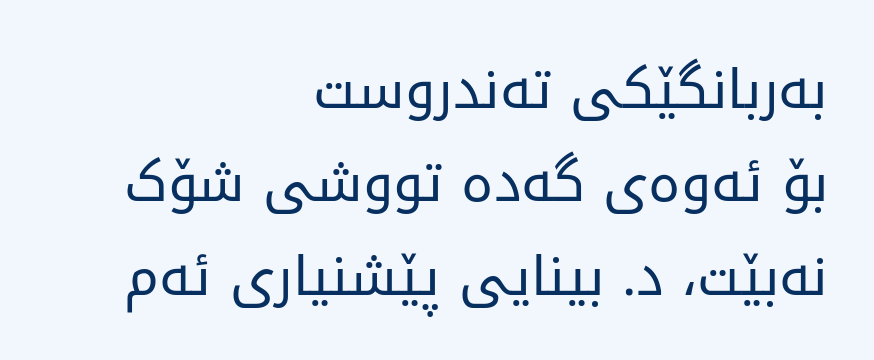بەربانگێکی تەندروست
بۆ ئەوەی گەدە تووشی شۆک نەبێت، د. بینایی پێشنیاری ئەم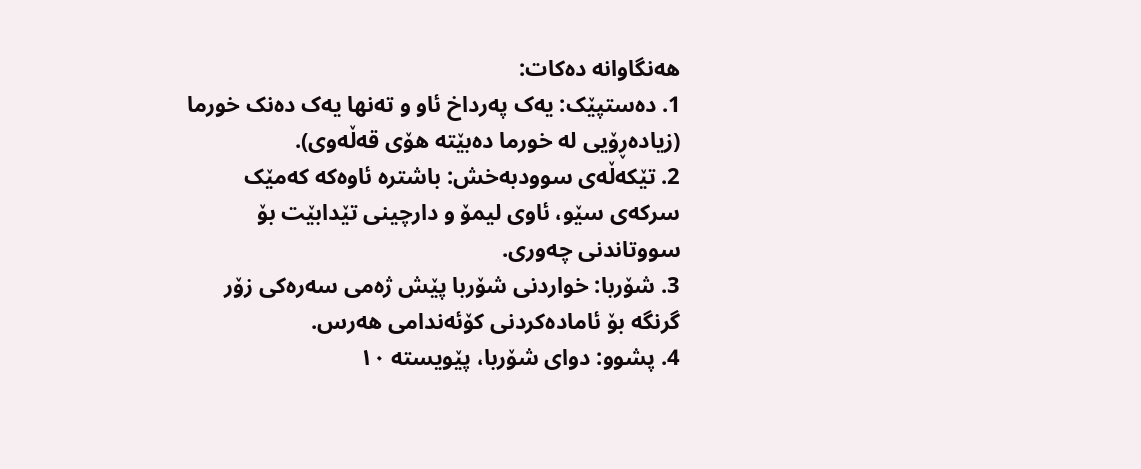هەنگاوانە دەکات:
1. دەستپێک: یەک پەرداخ ئاو و تەنها یەک دەنک خورما (زیادەڕۆیی لە خورما دەبێتە هۆی قەڵەوی).
2. تێکەڵەی سوودبەخش: باشترە ئاوەکە کەمێک سرکەی سێو، ئاوی لیمۆ و دارچینی تێدابێت بۆ سووتاندنی چەوری.
3. شۆربا: خواردنی شۆربا پێش ژەمی سەرەکی زۆر گرنگە بۆ ئامادەکردنی کۆئەندامی هەرس.
4. پشوو: دوای شۆربا، پێویستە ١٠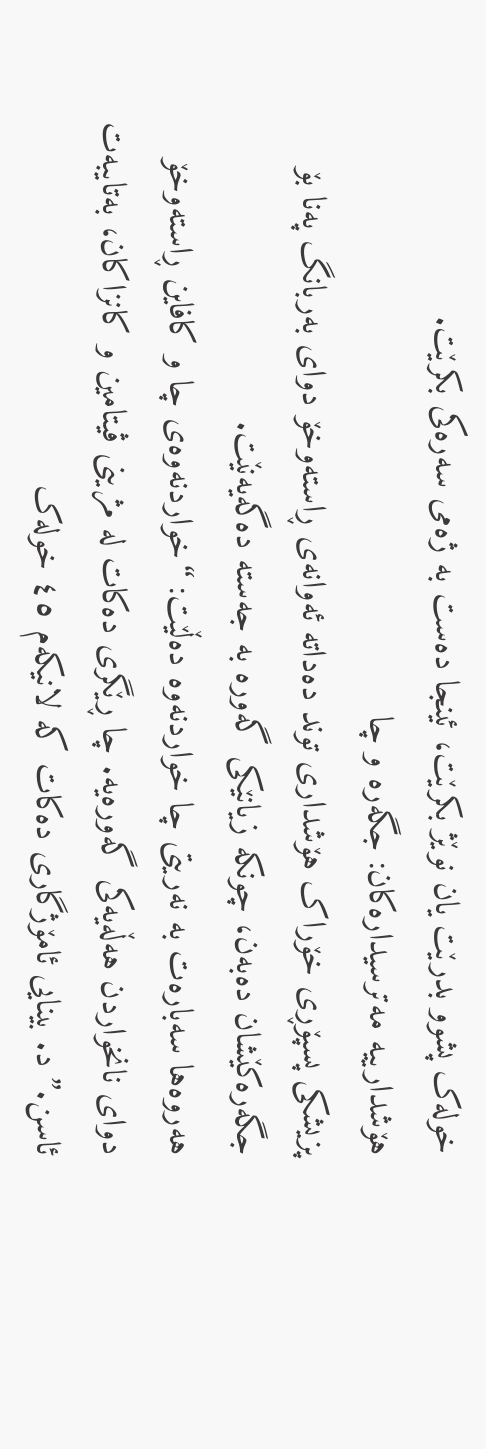خولەک پشوو بدرێت یان نوێژ بکرێت، ئینجا دەست بە ژەمی سەرەکی بکرێت.
هۆشدارییە مەترسیدارەکان: جگەرە و چا
پزیشکی پسپۆڕی خۆراک هۆشداری توند دەداتە ئەوانەی ڕاستەوخۆ دوای بەربانگ پەنا بۆ جگەرەکێشان دەبەن، چونکە زیانێکی گەورە بە جەستە دەگەیەنێت.
هەروەها سەبارەت بە نەریتی چا خواردنەوە دەڵێت: “خواردنەوەی چا و کافاین ڕاستەوخۆ دوای نانخواردن هەڵەیەکی گەورەیە. چا ڕێگری دەکات لە مژینی ڤیتامین و کانزاکان، بەتایبەت ئاسن.” د. بینایی ئامۆژگاری دەکات کە لانیکەم ٤٥ خولەک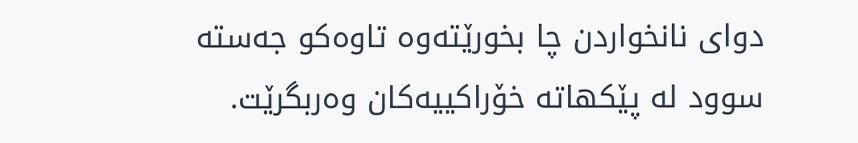دوای نانخواردن چا بخورێتەوە تاوەکو جەستە سوود لە پێکهاتە خۆراکییەکان وەربگرێت.